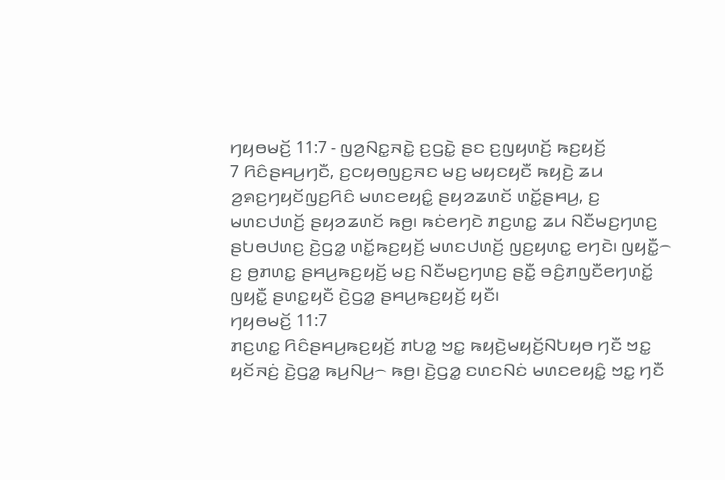ꤚꤟꤥꤗꤢꤩ꤬ 11:7 - ꤜꤤ꤬ꤡꤢ꤭ꤏꤢꤧ꤭ ꤢ꤬ꤞꤢꤧ꤭ ꤔꤢ ꤢ꤬ꤜꤟꤛꤢꤩ꤬ ꤒꤢ꤬ꤟꤢꤩ꤬
7 ꤖꤢꤨꤔꤌꤣ꤬ꤚꤢꤪ, ꤢ꤬ꤍꤟꤥꤜꤢ꤬ꤏꤢ ꤗꤢ꤬ ꤗꤟꤢꤟꤢꤪ ꤒꤟꤢꤧ꤬ ꤘꤣ ꤤ꤬ꤎꤢ꤬ꤚꤟꤢꤩꤜꤢ꤬ꤖꤢꤨ ꤗꤛꤢꤕꤟꤢꤨ꤭ ꤔꤟꤤꤘꤛꤢꤩ ꤛꤢꤩ꤭ꤔꤌꤣ꤬, ꤢ꤬ ꤗꤛꤢꤓꤛꤢꤩ꤬ ꤔꤟꤤꤘꤛꤢꤩ ꤒꤥ꤬꤯ ꤒꤢꤦꤕꤚꤢꤧ ꤊꤢ꤬ꤛꤢ꤭ ꤘꤣ ꤡꤢꤪꤗꤢ꤬ꤚꤛꤢ꤬ ꤔꤝꤥꤓꤛꤢ꤬ ꤢꤧ꤬ꤞꤤ꤭ ꤛꤢꤩ꤭ꤒꤢ꤬ꤟꤢꤩ꤬ ꤗꤛꤢꤓꤛꤢꤩ꤬ ꤜꤢ꤬ꤟꤛꤢ꤭ ꤕꤚꤢꤧ꤯ ꤜꤟꤢꤪ꤭꤮ ꤢ꤬ ꤥ꤬ꤊꤛꤢ꤭ ꤔꤌꤣ꤬ꤒꤢ꤬ꤟꤢꤩ꤬ ꤗꤢ꤬ ꤡꤢꤪꤗꤢ꤬ꤚꤛꤢ꤬ ꤔꤢꤪ꤭ ꤋꤢꤨ꤬ꤊꤜꤢꤪꤕꤚꤛꤢꤩ꤭ ꤜꤟꤢꤪ꤭ ꤔꤛꤢ꤭ꤟꤢꤪ ꤢꤧ꤬ꤞꤤ꤭ ꤔꤌꤣ꤬ꤒꤢ꤬ꤟꤢꤩ꤬ ꤟꤢꤪ꤯
ꤚꤟꤥꤗꤢꤩ꤬ 11:7
ꤊꤢ꤬ꤛꤢ꤭ ꤖꤢꤨꤔꤌꤣ꤬ꤒꤢ꤬ꤟꤢꤩ꤬ ꤊꤝꤤ꤭ ꤠꤢ꤭ ꤒꤟꤢꤧ꤬ꤗꤟꤢꤩ꤬ꤡꤝꤟꤥ ꤚꤢꤪ ꤠꤢ꤭ ꤟꤢꤩꤏꤢꤦ꤬ ꤢꤧ꤬ꤞꤤ꤭ ꤒꤣ꤬ꤡꤣ꤬꤮ ꤒꤥ꤬꤯ ꤢꤧ꤬ꤞꤤ꤭ ꤢꤛꤢꤡꤢꤦ ꤗꤛꤢꤕꤟꤢꤨ꤭ ꤠꤢ꤭ ꤚꤢꤪ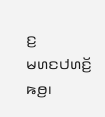ꤢ꤬ ꤗꤛꤢꤓꤛꤢꤩ꤬ ꤒꤥ꤬꤯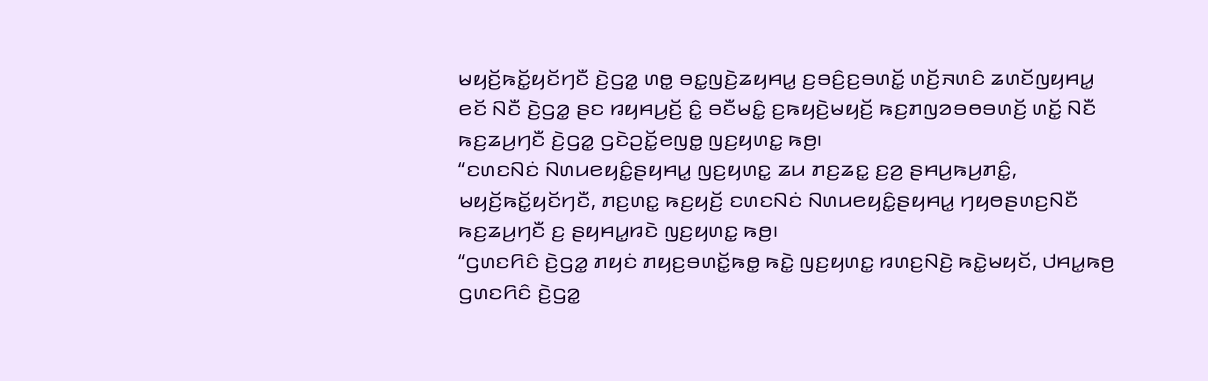ꤗꤟꤢꤩ꤬ꤒꤢꤩ꤭ꤟꤢꤩꤚꤢꤪ ꤢꤧ꤬ꤞꤤ꤭ ꤛꤥ꤭ ꤋꤢ꤭ꤜꤢꤧ꤬ꤘꤟꤌꤣ꤭ ꤢ꤬ꤋꤢꤨ꤬ꤢ꤬ꤋꤛꤢꤩ꤭ ꤛꤢꤩ꤬ꤏꤛꤢꤨ ꤘꤛꤢꤩꤜꤟꤌꤣ꤭ ꤕꤢꤩ ꤡꤢꤪ ꤢꤧ꤬ꤞꤤ꤭ ꤔꤢ ꤙꤟꤌꤣ꤬ꤢꤩ꤬ ꤢꤨ꤭ ꤋꤢꤪꤗꤢꤨ꤭ ꤢ꤬ꤒꤟꤢꤧ꤬ꤗꤟꤢꤩ꤬ ꤒꤢ꤬ꤊꤜꤤꤋꤥꤋꤛꤢꤩ꤬ ꤛꤢꤩ꤭ ꤡꤢꤪ ꤒꤢ꤬ꤘꤣ꤬ꤚꤢꤪ ꤢꤧ꤬ꤞꤤ꤭ ꤞꤢꤧꤑꤢꤩ꤭ꤕꤜꤥ꤭ ꤜꤢ꤬ꤟꤛꤢ꤭ ꤒꤥ꤬꤯
“ꤢꤛꤢꤡꤢꤦ ꤡꤛꤣꤕꤟꤢꤨ꤭ꤔꤟꤌꤣ꤭ ꤜꤢ꤬ꤟꤛꤢ꤭ ꤘꤣ ꤊꤢ꤬ꤘꤢ꤭ ꤢ꤬ꤤ꤬ ꤔꤌꤣ꤬ꤒꤣ꤬ꤊꤢꤨ꤭, ꤗꤟꤢꤩ꤬ꤒꤢꤩ꤭ꤟꤢꤩꤚꤢꤪ, ꤊꤢ꤬ꤛꤢ꤭ ꤒꤢ꤬ꤟꤢꤩ꤬ ꤢꤛꤢꤡꤢꤦ ꤡꤛꤣꤕꤟꤢꤨ꤭ꤔꤟꤌꤣ꤭ ꤚꤟꤥꤔꤛꤢ꤬ꤡꤢꤪ ꤒꤢ꤬ꤘꤣ꤬ꤚꤢꤪ ꤢ꤬ ꤔꤟꤌꤣ꤭ꤙꤢꤧ ꤜꤢ꤬ꤟꤛꤢ꤭ ꤒꤥ꤬꤯
“ꤞꤛꤢꤖꤢꤨ ꤢꤧ꤬ꤞꤤ꤭ ꤊꤟꤢꤦ ꤊꤟꤢ꤬ꤋꤛꤢꤩ꤭ꤒꤥ꤭ ꤒꤢꤧ꤭ ꤜꤢ꤬ꤟꤛꤢ꤭ ꤙꤛꤢ꤬ꤡꤢꤧ꤬ ꤒꤢꤧ꤭ꤗꤟꤢꤩ, ꤓꤌꤣ꤭ꤒꤥ꤬ ꤞꤛꤢꤖꤢꤨ ꤢꤧ꤬ꤞꤤ꤭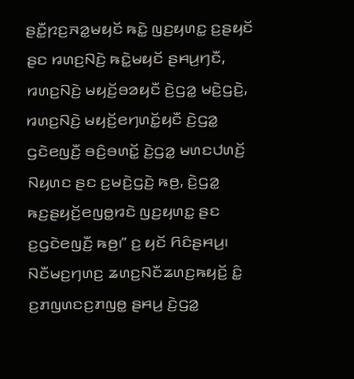ꤔꤢꤪ꤭ꤐꤢ꤬ꤏꤤ꤭ꤗꤟꤢꤩ ꤒꤢꤧ꤭ ꤜꤢ꤬ꤟꤛꤢ꤭ ꤢ꤬ꤔꤟꤢꤩ ꤔꤢ ꤙꤛꤢ꤬ꤡꤢꤧ꤬ ꤒꤢꤧ꤭ꤗꤟꤢꤩ ꤔꤌꤣ꤬ꤚꤢꤪ, ꤙꤛꤢ꤬ꤡꤢꤧ꤬ ꤗꤟꤢꤩ꤬ꤋꤤꤟꤢꤪ ꤢꤧ꤬ꤞꤤ꤭ ꤗꤢꤧ꤬ꤞꤢꤧ꤬, ꤙꤛꤢ꤬ꤡꤢꤧ꤬ ꤗꤟꤢꤩ꤬ꤕꤚꤛꤢꤩ꤭ꤟꤢꤪ ꤢꤧ꤬ꤞꤤ꤭ ꤞꤢꤧꤕꤜꤢꤪ꤬ ꤋꤢꤨ꤬ꤋꤛꤢꤩ꤭ ꤢꤧ꤬ꤞꤤ꤭ ꤗꤛꤢꤓꤛꤢꤩ꤬ ꤡꤟꤛꤢ ꤔꤢ ꤢ꤬ꤗꤢꤧ꤬ꤞꤢꤧ꤬ ꤒꤥ꤬, ꤢꤧ꤬ꤞꤤ꤭ ꤒꤢ꤬ꤔꤟꤢꤩ꤬ꤕꤜꤥ꤭ꤙꤢꤧ ꤜꤢ꤬ꤟꤛꤢ꤭ ꤔꤢ ꤢ꤬ꤞꤢꤧꤕꤜꤢꤪ꤬ ꤒꤥ꤬꤯” ꤢ꤬ ꤟꤢꤩ ꤖꤢꤨꤔꤌꤣ꤬꤯
ꤡꤢꤪꤗꤢ꤬ꤚꤛꤢ꤬ ꤘꤛꤢ꤬ꤡꤢꤪꤘꤛꤢ꤬ꤒꤟꤢꤩ꤬ ꤢꤨ꤭ ꤢ꤬ꤊꤜꤛꤢꤢ꤬ꤊꤜꤥ꤭ ꤔꤌꤣ꤬ ꤢꤧ꤬ꤞꤤ꤭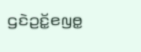ꤞꤢꤧꤑꤢꤩ꤭ꤕꤜꤥ꤭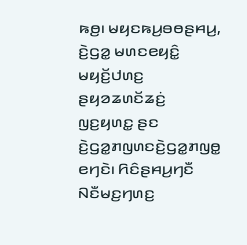ꤒꤥ꤬꤯ ꤗꤟꤢꤒꤣ꤬ꤋꤥꤔꤌꤣ꤬, ꤢꤧ꤬ꤞꤤ꤭ ꤗꤛꤢꤕꤟꤢꤨ꤭ ꤗꤟꤢꤩ꤬ꤓꤛꤢ꤬ ꤔꤟꤤꤘꤛꤢꤩꤘꤢꤦ꤬ ꤜꤢ꤬ꤟꤛꤢ꤭ ꤔꤢ ꤢꤧ꤬ꤞꤤ꤭ꤊꤜꤛꤢꤢꤧ꤬ꤞꤤ꤭ꤊꤜꤥ꤭ ꤕꤚꤢꤧ꤯ ꤖꤢꤨꤔꤌꤣ꤬ꤚꤢꤪ ꤡꤢꤪꤗꤢ꤬ꤚꤛꤢ꤬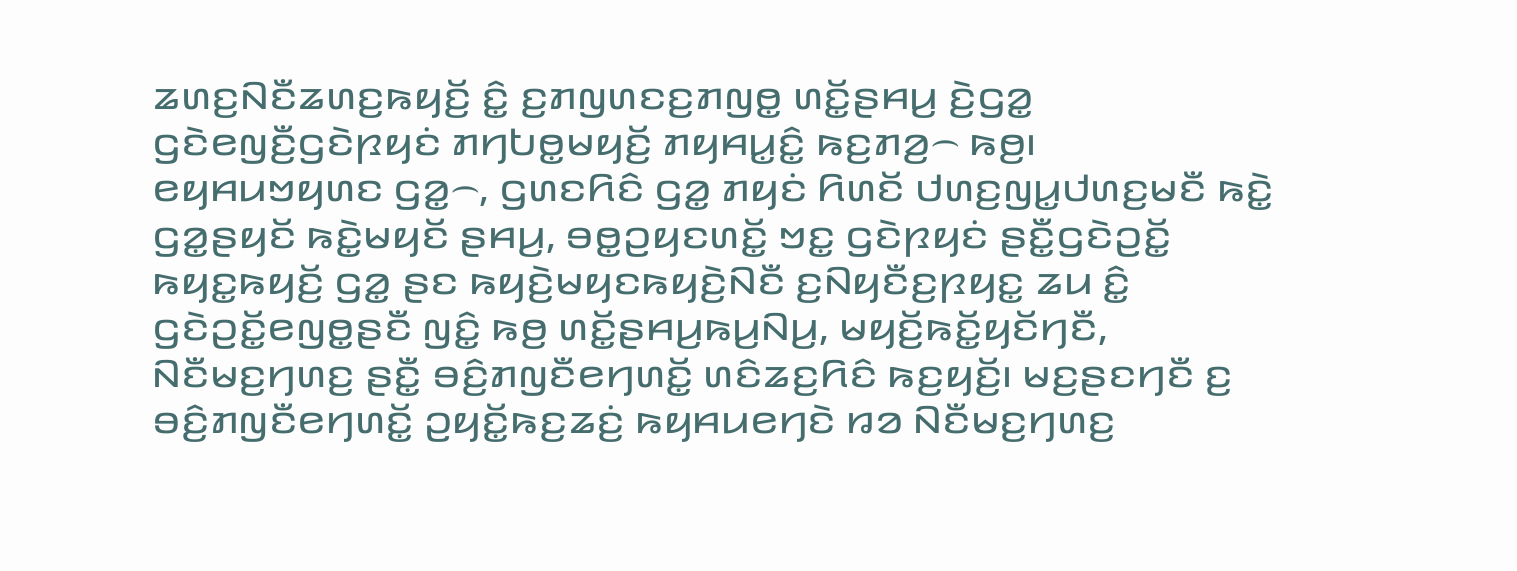ꤘꤛꤢ꤬ꤡꤢꤪꤘꤛꤢ꤬ꤒꤟꤢꤩ꤬ ꤢꤨ꤭ ꤢ꤬ꤊꤜꤛꤢꤢ꤬ꤊꤜꤥ꤭ ꤛꤢꤩ꤭ꤔꤌꤣ꤬ ꤢꤧ꤬ꤞꤤ꤭ ꤞꤢꤧꤕꤜꤢꤪ꤬ꤞꤢꤧꤐꤟꤢꤦ ꤊꤚꤝꤥ꤭ꤗꤟꤢꤩ꤬ ꤊꤟꤌꤣ꤭ꤢꤨ꤭ ꤒꤢ꤬ꤊꤤ꤬꤮ ꤒꤥ꤬꤯
ꤕꤟꤌꤣꤠꤟꤛꤢ ꤞꤤ꤭꤮, ꤞꤛꤢꤖꤢꤨ ꤞꤤ꤭ ꤊꤟꤢꤦ ꤖꤛꤢꤩ ꤓꤛꤢ꤬ꤜꤣ꤭ꤓꤛꤢ꤬ꤗꤢꤪ ꤒꤢꤧ꤭ ꤞꤤ꤭ꤔꤟꤢꤩ ꤒꤢꤧ꤭ꤗꤟꤢꤩ ꤔꤌꤣ꤬, ꤋꤥ꤭ꤑꤟꤢꤛꤢꤩ꤭ ꤠꤢ꤭ ꤞꤢꤧꤐꤟꤢꤦ ꤔꤢꤪ꤭ꤞꤢꤧꤑꤢꤩ꤭ ꤒꤟꤢ꤭ꤒꤟꤢꤩ꤬ ꤞꤤ꤭ ꤔꤢ ꤒꤟꤢꤧ꤬ꤗꤟꤢꤒꤟꤢꤧ꤬ꤡꤢꤪ ꤢ꤬ꤡꤟꤢꤪꤢ꤬ꤐꤟꤢ꤭ ꤘꤣ ꤢꤨ꤭ ꤞꤢꤧꤑꤢꤩ꤭ꤕꤜꤥ꤭ꤔꤢꤪ ꤜꤢꤨ꤭ ꤒꤥ꤬ ꤛꤢꤩ꤭ꤔꤌꤣ꤬ꤒꤣ꤬ꤡꤣ꤬, ꤗꤟꤢꤩ꤬ꤒꤢꤩ꤭ꤟꤢꤩꤚꤢꤪ, ꤡꤢꤪꤗꤢ꤬ꤚꤛꤢ꤬ ꤔꤢꤪ꤭ ꤋꤢꤨ꤬ꤊꤜꤢꤪꤕꤚꤛꤢꤩ꤭ ꤛꤢꤨꤘꤢ꤬ꤖꤢꤨ ꤒꤢ꤬ꤟꤢꤩ꤬꤯ ꤗꤢ꤬ꤔꤢꤚꤢꤪ ꤢ꤬ ꤋꤢꤨ꤬ꤊꤜꤢꤪꤕꤚꤛꤢꤩ꤭ ꤑꤟꤢꤩ꤭ꤒꤢ꤬ꤘꤢꤦ꤬ ꤒꤟꤌꤣꤕꤚꤢꤧ ꤙꤤ ꤡꤢꤪꤗꤢ꤬ꤚꤛꤢ꤬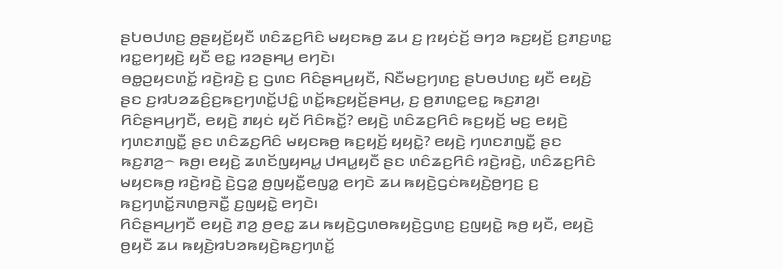ꤔꤝꤥꤓꤛꤢ꤬ ꤥ꤬ꤔꤟꤢꤩ꤬ꤟꤢꤪ ꤛꤢꤨꤘꤢ꤬ꤖꤢꤨ ꤗꤟꤢꤒꤥ꤬ ꤘꤣ ꤢ꤬ ꤐꤟꤢꤦꤢꤩ꤬ ꤋꤚꤤ ꤒꤢ꤬ꤟꤢꤩ꤬ ꤢ꤬ꤊꤢ꤬ꤛꤢ꤭ ꤙꤢ꤭ꤕꤚꤟꤢꤧ꤬ ꤟꤢꤪ ꤕꤢ꤭ ꤙꤤꤔꤌꤣ꤬ ꤕꤚꤢꤧ꤯
ꤋꤥ꤭ꤑꤟꤢꤛꤢꤩ꤭ ꤙꤢꤧ꤬ꤙꤢꤧ꤬ ꤢ꤬ ꤞꤛꤢ ꤖꤢꤨꤔꤌꤣ꤬ꤟꤢꤪ, ꤡꤢꤪꤗꤢ꤬ꤚꤛꤢ꤬ ꤔꤝꤥꤓꤛꤢ꤬ ꤟꤢꤪ ꤕꤟꤢꤧ꤬ ꤔꤢ ꤢ꤬ꤙꤝꤤꤘꤢꤨ꤬ꤢ꤬ꤒꤢ꤬ꤚꤛꤢꤩ꤭ꤓꤢꤨ꤭ ꤛꤢꤩ꤭ꤒꤢ꤬ꤟꤢꤩ꤬ꤔꤌꤣ꤬, ꤢ꤬ ꤥ꤬ꤊꤛꤢ꤭ꤕꤢ꤭ ꤒꤢ꤬ꤊꤤ꤬꤯
ꤖꤢꤨꤔꤌꤣ꤬ꤚꤢꤪ, ꤕꤟꤢꤧ꤬ ꤊꤟꤢꤦ ꤟꤢꤩ ꤖꤢꤨꤒꤢꤩ꤭? ꤕꤟꤢꤧ꤬ ꤛꤢꤨꤘꤢ꤬ꤖꤢꤨ ꤒꤢ꤬ꤟꤢꤩ꤬ ꤗꤢ꤬ ꤕꤟꤢꤧ꤬ ꤚꤛꤢꤊꤜꤢꤪ꤭ ꤔꤢ ꤛꤢꤨꤘꤢ꤬ꤖꤢꤨ ꤗꤟꤢꤒꤥ꤬ ꤒꤢ꤬ꤟꤢꤩ꤬ ꤟꤟꤢꤧ꤭? ꤕꤟꤢꤧ꤬ ꤚꤛꤢꤊꤜꤢꤪ꤭ ꤔꤢ ꤒꤢ꤬ꤊꤤ꤬꤮ ꤒꤥ꤬꤯ ꤕꤟꤢꤧ꤬ ꤘꤛꤢꤩꤜꤟꤌꤣ꤭ ꤓꤌꤣ꤭ꤟꤢꤪ ꤔꤢ ꤛꤢꤨꤘꤢ꤬ꤖꤢꤨ ꤙꤢꤧ꤬ꤙꤢꤧ꤬, ꤛꤢꤨꤘꤢ꤬ꤖꤢꤨ ꤗꤟꤢꤒꤥ꤬ ꤙꤢꤧ꤬ꤙꤢꤧ꤬ ꤢꤧ꤬ꤞꤤ꤭ ꤥ꤬ꤜꤟꤢꤪ꤭ꤕꤜꤤ꤭ ꤕꤚꤢꤧ ꤘꤣ ꤒꤟꤢꤧ꤬ꤞꤢꤦꤒꤟꤢꤧ꤬ꤥ꤬ꤚꤢ꤬ ꤢ꤬ ꤒꤢ꤬ꤚꤛꤢꤩ꤭ꤏꤛꤥ꤬ꤏꤢꤪ꤭ ꤢ꤬ꤜꤟꤢꤧ꤭ ꤕꤚꤢꤧ꤯
ꤖꤢꤨꤔꤌꤣ꤬ꤚꤢꤪ ꤕꤟꤢꤧ꤬ ꤊꤤ꤬ ꤥ꤬ꤕꤢ꤭ ꤘꤣ ꤒꤟꤢꤧ꤬ꤞꤛꤥꤒꤟꤢꤧ꤬ꤞꤛꤢ꤬ ꤢ꤬ꤜꤟꤢꤧ꤭ ꤒꤥ꤬ ꤟꤢꤪ, ꤕꤟꤢꤧ꤬ ꤥ꤬ꤟꤢꤪ ꤘꤣ ꤒꤟꤢꤧ꤬ꤙꤝꤤꤒꤟꤢꤧ꤬ꤒꤢ꤬ꤚꤛꤢꤩ꤭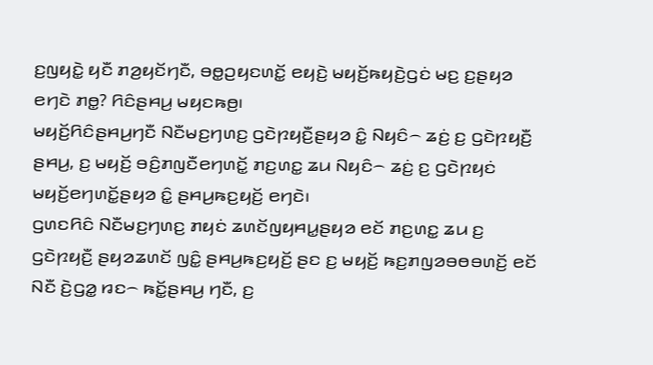ꤢ꤬ꤜꤟꤢꤧ꤭ ꤟꤢꤪ ꤊꤤ꤬ꤟꤢꤩꤚꤢꤪ, ꤋꤥ꤭ꤑꤟꤢꤛꤢꤩ꤭ ꤕꤟꤢꤧ꤬ ꤗꤟꤢꤩ꤬ꤒꤟꤢꤧ꤬ꤞꤢꤦ ꤗꤢ꤬ ꤢ꤬ꤔꤟꤤ ꤕꤚꤢꤧ ꤊꤥ꤭? ꤖꤢꤨꤔꤌꤣ꤬ ꤗꤟꤢꤒꤥ꤬꤯
ꤗꤟꤢꤩ꤬ꤖꤢꤨꤔꤌꤣ꤬ꤚꤢꤪ ꤡꤢꤪꤗꤢ꤬ꤚꤛꤢ꤬ ꤞꤢꤧꤐꤟꤢꤪ꤬ꤔꤟꤤ ꤢꤨ꤭ ꤡꤟꤢꤨ꤮ ꤘꤢꤦ꤬ ꤢ꤬ ꤞꤢꤧꤐꤟꤢꤪ꤬ ꤔꤌꤣ꤬, ꤢ꤬ ꤗꤟꤢꤩ꤬ ꤋꤢꤨ꤬ꤊꤜꤢꤪꤕꤚꤛꤢꤩ꤭ ꤊꤢ꤬ꤛꤢ꤭ ꤘꤣ ꤡꤟꤢꤨ꤮ ꤘꤢꤦ꤬ ꤢ꤬ ꤞꤢꤧꤐꤟꤢꤦ ꤗꤟꤢꤩ꤬ꤕꤚꤛꤢꤩ꤭ꤔꤟꤤ ꤢꤨ꤭ ꤔꤌꤣ꤬ꤒꤢ꤬ꤟꤢꤩ꤬ ꤕꤚꤢꤧ꤯
ꤞꤛꤢꤖꤢꤨ ꤡꤢꤪꤗꤢ꤬ꤚꤛꤢ꤬ ꤊꤟꤢꤦ ꤘꤛꤢꤩꤜꤟꤌꤣ꤭ꤔꤟꤤ ꤕꤢꤩ ꤊꤢ꤬ꤛꤢ꤭ ꤘꤣ ꤢ꤬ ꤞꤢꤧꤐꤟꤢꤪ꤬ ꤔꤟꤤꤘꤛꤢꤩ ꤜꤢꤨ꤭ ꤔꤌꤣ꤬ꤒꤢ꤬ꤟꤢꤩ꤬ ꤔꤢ ꤢ꤬ ꤗꤟꤢꤩ꤬ ꤒꤢ꤬ꤊꤜꤤꤋꤥꤋꤛꤢꤩ꤬ ꤕꤢꤩ ꤡꤢꤪ ꤢꤧ꤬ꤞꤤ꤭ ꤙꤢ꤮ ꤒꤢꤩ꤭ꤔꤌꤣ꤬ ꤚꤢꤪ, ꤢ꤬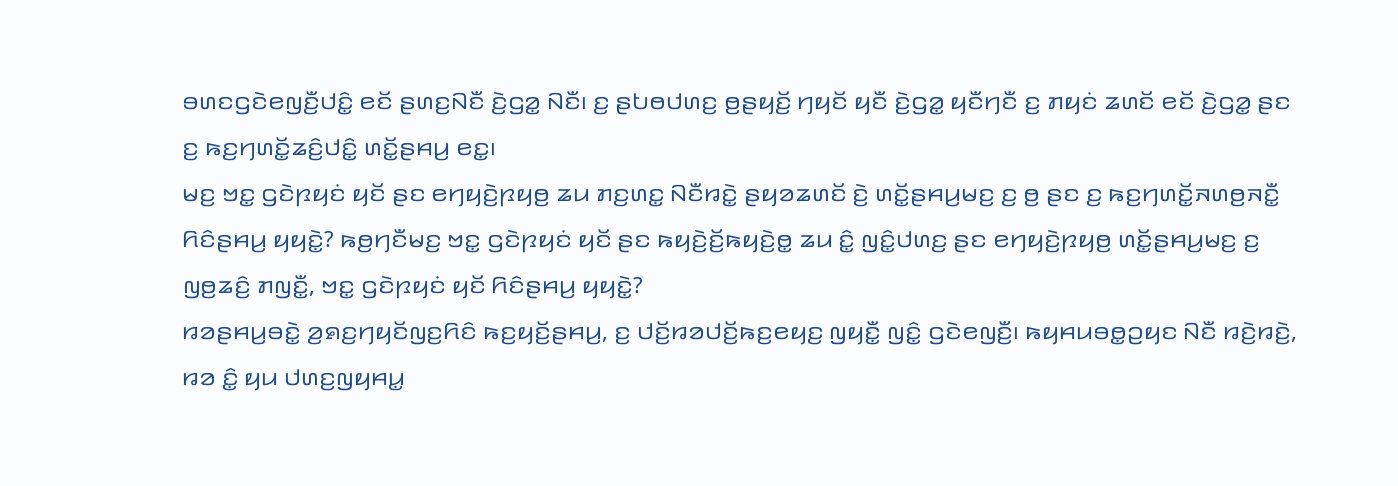ꤋꤛꤢꤞꤢꤧꤕꤜꤢꤪ꤬ꤓꤢꤨ꤭ ꤕꤢꤩ ꤔꤛꤢ꤬ꤡꤢꤪ ꤢꤧ꤬ꤞꤤ꤭ ꤡꤢꤪ꤯ ꤢ꤬ ꤔꤝꤥꤓꤛꤢ꤬ ꤥ꤬ꤔꤟꤢꤩ꤬ ꤚꤟꤢꤩ ꤟꤢꤪ ꤢꤧ꤬ꤞꤤ꤭ ꤟꤢꤪꤚꤢꤪ ꤢ꤬ ꤊꤟꤢꤦ ꤘꤛꤢꤩ ꤕꤢꤩ ꤢꤧ꤬ꤞꤤ꤭ ꤔꤢ ꤢ꤬ ꤒꤢ꤬ꤚꤛꤢꤩ꤭ꤘꤢꤨ꤬ꤓꤢꤨ꤭ ꤛꤢꤩ꤭ꤔꤌꤣ꤬ ꤕꤢ꤭꤯
ꤗꤢ꤬ ꤠꤢ꤭ ꤞꤢꤧꤐꤟꤢꤦ ꤟꤢꤩ ꤔꤢ ꤕꤚꤟꤢꤧ꤬ꤐꤟꤥ꤬ ꤘꤣ ꤊꤢ꤬ꤛꤢ꤭ ꤡꤢꤪꤙꤢꤧ꤭ ꤔꤟꤤꤘꤛꤢꤩ ꤢꤧ꤬ ꤛꤢꤩ꤭ꤔꤌꤣ꤬ꤗꤢ꤬ ꤢ꤬ ꤥ꤬ ꤔꤢ ꤢ꤬ ꤒꤢ꤬ꤚꤛꤢꤩ꤭ꤏꤛꤥ꤬ꤏꤢꤪ꤭ ꤖꤢꤨꤔꤌꤣ꤬ ꤟꤟꤢꤧ꤭? ꤒꤥ꤬ꤚꤢꤪꤗꤢ꤬ ꤠꤢ꤭ ꤞꤢꤧꤐꤟꤢꤦ ꤟꤢꤩ ꤔꤢ ꤒꤟꤢꤧ꤬ꤢꤩ꤬ꤒꤟꤢꤧ꤬ꤥ꤭ ꤘꤣ ꤢꤨ꤭ ꤜꤢꤨ꤭ꤓꤛꤢ꤬ ꤔꤢ ꤕꤚꤟꤢꤧ꤬ꤐꤟꤥ꤬ ꤛꤢꤩ꤭ꤔꤌꤣ꤬ꤗꤢ꤬ ꤢ꤬ ꤜꤥ꤬ꤘꤢꤨ꤬ ꤊꤜꤢꤪ꤭, ꤠꤢ꤭ ꤞꤢꤧꤐꤟꤢꤦ ꤟꤢꤩ ꤖꤢꤨꤔꤌꤣ꤬ ꤟꤟꤢꤧ꤭?
ꤙꤤꤔꤌꤣ꤬ꤋꤢꤧ꤭ ꤤ꤬ꤎꤢ꤬ꤚꤟꤢꤩꤜꤢ꤬ꤖꤢꤨ ꤒꤢ꤬ꤟꤢꤩ꤬ꤔꤌꤣ꤬, ꤢ꤬ ꤓꤢꤩ꤬ꤙꤤꤓꤢꤩ꤬ꤒꤢ꤬ꤕꤟꤢ꤬ ꤜꤟꤢꤪ꤭ ꤜꤢꤨ꤭ ꤞꤢꤧꤕꤜꤢꤪ꤬꤯ ꤒꤟꤌꤣꤋꤥ꤭ꤑꤟꤢ ꤡꤢꤪ ꤙꤢꤧ꤬ꤙꤢꤧ꤬, ꤙꤤ ꤢꤨ꤭ ꤟꤣ ꤓꤛꤢ꤬ꤜꤟꤌꤣ꤭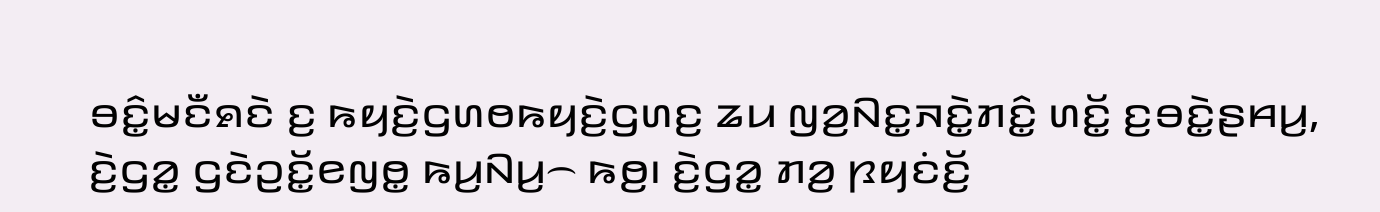ꤋꤢꤨ꤭ꤗꤢꤪꤎꤢꤧ ꤢ꤬ ꤒꤟꤢꤧ꤬ꤞꤛꤥꤒꤟꤢꤧ꤬ꤞꤛꤢ꤬ ꤘꤣ ꤜꤤ꤬ꤡꤢ꤭ꤏꤢꤧ꤭ꤊꤢꤨ꤭ ꤛꤢꤩ꤭ ꤢ꤬ꤋꤢꤧ꤭ꤔꤌꤣ꤬, ꤢꤧ꤬ꤞꤤ꤭ ꤞꤢꤧꤑꤢꤩ꤭ꤕꤜꤥ꤭ ꤒꤣ꤬ꤡꤣ꤬꤮ ꤒꤥ꤬꤯ ꤢꤧ꤬ꤞꤤ꤭ ꤊꤤ꤬ ꤐꤟꤢꤦꤢꤩ꤬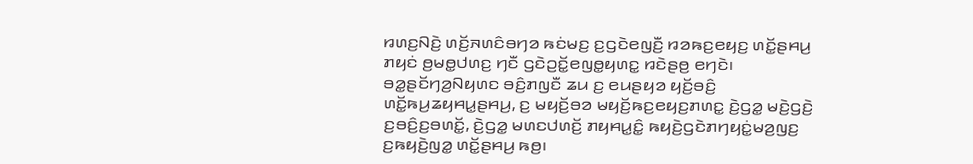ꤙꤛꤢ꤬ꤡꤢꤧ꤬ ꤛꤢꤩ꤬ꤏꤛꤢꤨꤋꤚꤤ ꤒꤢꤦꤗꤢ꤬ ꤢ꤬ꤞꤢꤧꤕꤜꤢꤪ꤬ ꤙꤤꤒꤢ꤬ꤕꤟꤢ꤬ ꤛꤢꤩ꤭ꤔꤌꤣ꤬ ꤊꤟꤢꤦ ꤥ꤬ꤗꤥ꤭ꤓꤛꤢ꤬ ꤚꤢꤪ ꤞꤢꤧꤑꤢꤩ꤭ꤕꤜꤥ꤭ꤟꤛꤢ꤭ ꤙꤢꤧꤔꤥ꤬ ꤕꤚꤢꤧ꤯
ꤋꤤ꤭ꤔꤢꤩꤚꤤ꤬ꤡꤟꤛꤢ ꤋꤢꤨ꤬ꤊꤜꤢꤪ ꤘꤣ ꤢ꤬ ꤕꤣꤔꤟꤤ ꤟꤢꤩ꤬ꤋꤢꤨ꤬ ꤛꤢꤩ꤭ꤒꤣ꤬ꤘꤟꤌꤣ꤭ꤔꤌꤣ꤬, ꤢ꤬ ꤗꤟꤢꤩ꤬ꤋꤤ ꤗꤟꤢꤩ꤬ꤒꤢ꤬ꤕꤟꤢ꤬ꤊꤛꤢ꤭ ꤢꤧ꤬ꤞꤤ꤭ ꤗꤢꤧ꤬ꤞꤢꤧ꤬ ꤢ꤬ꤋꤢꤨ꤬ꤢ꤬ꤋꤛꤢꤩ꤭, ꤢꤧ꤬ꤞꤤ꤭ ꤗꤛꤢꤓꤛꤢꤩ꤬ ꤊꤟꤌꤣ꤭ꤢꤨ꤭ ꤒꤟꤢꤧ꤬ꤞꤢꤧꤊꤚꤟꤢꤦ꤭ꤗꤤ꤬ꤜꤢ꤬ ꤢ꤬ꤒꤟꤢꤧ꤬ꤜꤤ꤭ ꤛꤢꤩ꤭ꤔꤌꤣ꤬ ꤒꤥ꤬꤯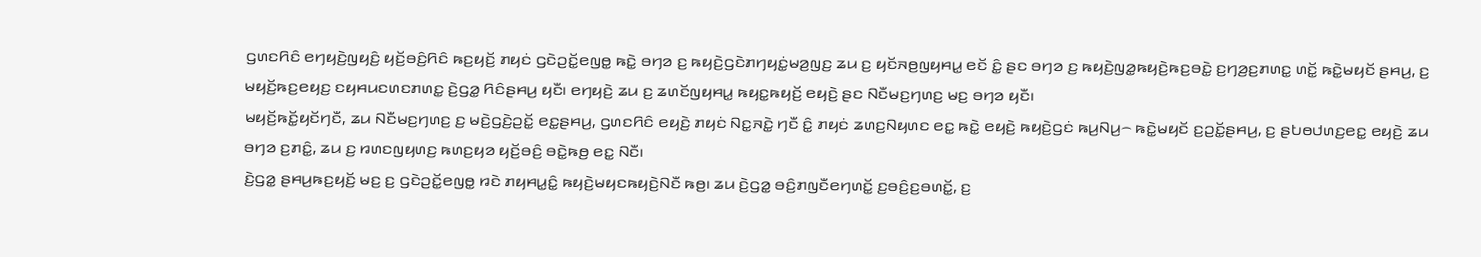ꤞꤛꤢꤖꤢꤨ ꤕꤚꤟꤢꤧ꤬ꤜꤟꤢꤨ꤬ ꤟꤢꤩ꤬ꤋꤢꤨ꤬ꤖꤢꤨ ꤒꤢ꤬ꤟꤢꤩ꤬ ꤊꤟꤢꤦ ꤞꤢꤧꤑꤢꤩ꤭ꤕꤜꤥ꤭ ꤒꤢꤧ꤭ ꤋꤚꤤ ꤢ꤬ ꤒꤟꤢꤧ꤬ꤞꤢꤧꤊꤚꤟꤢꤦ꤭ꤗꤤ꤬ꤜꤢ꤬ ꤘꤣ ꤢ꤬ ꤟꤢꤩꤏꤥ꤬ꤜꤟꤌꤣ꤭ ꤕꤢꤩ ꤢꤨ꤭ ꤔꤢ ꤋꤚꤤ ꤢ꤬ ꤒꤟꤢꤧ꤬ꤜꤤ꤭ꤒꤟꤢꤧ꤬ꤒꤢ꤬ꤋꤢꤧ꤭ ꤢ꤬ꤚꤤ꤬ꤢ꤬ꤊꤛꤢ꤭ ꤛꤢꤩ꤭ ꤒꤢꤧ꤭ꤗꤟꤢꤩ ꤔꤌꤣ꤬, ꤢ꤬ ꤗꤟꤢꤩ꤬ꤒꤢ꤬ꤕꤟꤢ꤬ ꤢꤟꤌꤣꤢꤛꤢꤊꤛꤢ꤭ ꤢꤧ꤬ꤞꤤ꤭ ꤖꤢꤨꤔꤌꤣ꤬ ꤟꤢꤪ꤯ ꤕꤚꤟꤢꤧ꤬ ꤘꤣ ꤢ꤬ ꤘꤛꤢꤩꤜꤟꤌꤣ꤭ ꤒꤟꤢ꤭ꤒꤟꤢꤩ꤬ ꤕꤟꤢꤧ꤬ ꤔꤢ ꤡꤢꤪꤗꤢ꤬ꤚꤛꤢ꤬ ꤗꤢ꤬ ꤋꤚꤤ ꤟꤢꤪ꤯
ꤗꤟꤢꤩ꤬ꤒꤢꤩ꤭ꤟꤢꤩꤚꤢꤪ, ꤘꤣ ꤡꤢꤪꤗꤢ꤬ꤚꤛꤢ꤬ ꤢ꤬ ꤗꤢꤧ꤬ꤞꤢꤧ꤬ꤑꤢꤩ꤭ ꤕꤢ꤭ꤔꤌꤣ꤬, ꤞꤛꤢꤖꤢꤨ ꤕꤟꤢꤧ꤬ ꤊꤟꤢꤦ ꤡꤢ꤭ꤏꤢꤧ꤭ ꤚꤢꤪ ꤢꤨ꤭ ꤊꤟꤢꤦ ꤘꤛꤢ꤬ꤡꤟꤛꤢ ꤕꤢ꤭ ꤒꤢꤧ꤭ ꤕꤟꤢꤧ꤬ ꤒꤟꤢꤧ꤬ꤞꤢꤦ ꤒꤣ꤬ꤡꤣ꤬꤮ ꤒꤢꤧ꤭ꤗꤟꤢꤩ ꤢ꤬ꤑꤢꤩ꤭ꤔꤌꤣ꤬, ꤢ꤬ ꤔꤝꤥꤓꤛꤢ꤬ꤕꤢ꤭ ꤕꤟꤢꤧ꤬ ꤘꤣ ꤋꤚꤤ ꤢ꤬ꤊꤢꤨ꤭, ꤘꤣ ꤢ꤬ ꤙꤛꤢꤜꤟꤛꤢ꤬ ꤒꤛꤢ꤬ꤟꤤ ꤟꤢꤩ꤬ꤋꤢꤨ꤬ ꤋꤢꤧ꤭ꤒꤥ꤬ ꤕꤢ꤭ ꤡꤢꤪ꤯
ꤢꤧ꤬ꤞꤤ꤭ ꤔꤌꤣ꤬ꤒꤢ꤬ꤟꤢꤩ꤬ ꤗꤢ꤬ ꤢ꤬ ꤞꤢꤧꤑꤢꤩ꤭ꤕꤜꤥ꤭ ꤙꤢꤧ ꤊꤟꤌꤣ꤭ꤢꤨ꤭ ꤒꤟꤢꤧ꤬ꤗꤟꤢꤒꤟꤢꤧ꤬ꤡꤢꤪ ꤒꤥ꤬꤯ ꤘꤣ ꤢꤧ꤬ꤞꤤ꤭ ꤋꤢꤨ꤬ꤊꤜꤢꤪꤕꤚꤛꤢꤩ꤭ ꤢ꤬ꤋꤢꤨ꤬ꤢ꤬ꤋꤛꤢꤩ꤭, ꤢ꤬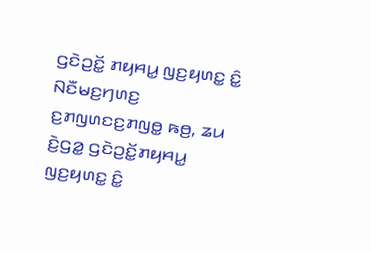ꤞꤢꤧꤑꤢꤩ꤭ ꤊꤟꤌꤣ꤭ ꤜꤢ꤬ꤟꤛꤢ꤭ ꤢꤨ꤭ ꤡꤢꤪꤗꤢ꤬ꤚꤛꤢ꤬ ꤢ꤬ꤊꤜꤛꤢꤢ꤬ꤊꤜꤥ꤭ ꤒꤥ꤬, ꤘꤣ ꤢꤧ꤬ꤞꤤ꤭ ꤞꤢꤧꤑꤢꤩ꤭ꤊꤟꤌꤣ꤭ ꤜꤢ꤬ꤟꤛꤢ꤭ ꤢꤨ꤭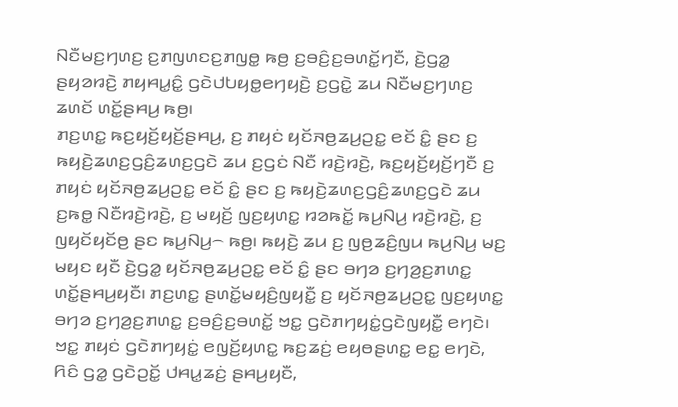ꤡꤢꤪꤗꤢ꤬ꤚꤛꤢ꤬ ꤢ꤬ꤊꤜꤛꤢꤢ꤬ꤊꤜꤥ꤭ ꤒꤥ꤬ ꤢ꤬ꤋꤢꤨ꤬ꤢ꤬ꤋꤛꤢꤩ꤭ꤚꤢꤪ, ꤢꤧ꤬ꤞꤤ꤭ ꤔꤟꤤꤙꤢꤧ꤬ ꤊꤟꤌꤣ꤭ꤢꤨ꤭ ꤞꤢꤧꤓꤝꤟꤥ꤭ꤕꤚꤟꤢꤧ꤬ ꤢ꤬ꤞꤢꤧ꤭ ꤘꤣ ꤡꤢꤪꤗꤢ꤬ꤚꤛꤢ꤬ ꤘꤛꤢꤩ ꤛꤢꤩ꤭ꤔꤌꤣ꤬ ꤒꤥ꤬꤯
ꤊꤢ꤬ꤛꤢ꤭ ꤒꤢ꤬ꤟꤢꤩ꤬ꤟꤢꤩ꤬ꤔꤌꤣ꤬, ꤢ꤬ ꤊꤟꤢꤦ ꤟꤢꤩꤏꤥ꤬ꤘꤣ꤬ꤑꤢ꤭ ꤕꤢꤩ ꤢꤨ꤭ ꤔꤢ ꤢ꤬ ꤒꤟꤢꤧ꤬ꤘꤛꤢ꤬ꤞꤢꤨ꤬ꤘꤛꤢ꤬ꤞꤢꤧ ꤘꤣ ꤢ꤬ꤞꤢꤦ ꤡꤢꤪ ꤙꤢꤧ꤬ꤙꤢꤧ꤬, ꤒꤢ꤬ꤟꤢꤩ꤬ꤟꤢꤩ꤬ꤚꤢꤪ ꤢ꤬ ꤊꤟꤢꤦ ꤟꤢꤩꤏꤥ꤬ꤘꤣ꤬ꤑꤢ꤭ ꤕꤢꤩ ꤢꤨ꤭ ꤔꤢ ꤢ꤬ ꤒꤟꤢꤧ꤬ꤘꤛꤢ꤬ꤞꤢꤨ꤬ꤘꤛꤢ꤬ꤞꤢꤧ ꤘꤣ ꤢ꤬ꤒꤥ꤭ ꤡꤢꤪꤙꤢꤧ꤬ꤙꤢꤧ꤬, ꤢ꤬ ꤗꤟꤢꤩ꤬ ꤜꤢ꤬ꤟꤛꤢ꤭ ꤙꤤꤒꤢꤩ꤭ ꤒꤣ꤬ꤡꤣ꤬ ꤙꤢꤧ꤬ꤙꤢꤧ꤬, ꤢ꤬ ꤜꤟꤢꤩꤟꤢꤩꤥ꤬ ꤔꤢ ꤒꤣ꤬ꤡꤣ꤬꤮ ꤒꤥ꤬꤯ ꤒꤟꤢꤧ꤬ ꤘꤣ ꤢ꤬ ꤜꤥ꤬ꤘꤢꤨ꤬ꤜꤣ ꤒꤣ꤬ꤡꤣ꤬ ꤗꤢ꤬ ꤗꤟꤢ ꤟꤢꤪ ꤢꤧ꤬ꤞꤤ꤭ ꤟꤢꤩꤏꤥ꤬ꤘꤣ꤬ꤑꤢ꤭ ꤕꤢꤩ ꤢꤨ꤭ ꤔꤢ ꤋꤚꤤ ꤢ꤬ꤚꤤ꤬ꤢ꤬ꤊꤛꤢ꤭ ꤛꤢꤩ꤭ꤔꤌꤣ꤬ꤟꤢꤪ꤯ ꤊꤢ꤬ꤛꤢ꤭ ꤔꤛꤢꤩ꤭ꤗꤟꤢꤨ꤬ꤜꤟꤢꤪ꤭ ꤢ꤬ ꤟꤢꤩꤏꤥ꤬ꤘꤣ꤬ꤑꤢ꤭ ꤜꤢ꤬ꤟꤛꤢ꤭ ꤋꤚꤤ ꤢ꤬ꤚꤤ꤬ꤢ꤬ꤊꤛꤢ꤭ ꤢ꤬ꤋꤢꤨ꤬ꤢ꤬ꤋꤛꤢꤩ꤭ ꤠꤢ꤭ ꤞꤢꤧꤊꤚꤟꤢꤦ꤭ꤞꤢꤧꤜꤟꤢꤪ꤭ ꤕꤚꤢꤧ꤯ ꤠꤢ꤭ ꤊꤟꤢꤦ ꤞꤢꤧꤊꤚꤟꤢꤦ꤭ ꤕꤜꤢꤩ꤬ꤟꤛꤢ꤭ ꤒꤢ꤬ꤘꤢꤦ꤬ ꤕꤟꤥꤔꤛꤢ꤭ ꤕꤢ꤭ ꤕꤚꤢꤧ,
ꤖꤢꤨ ꤞꤤ꤭ ꤞꤢꤧꤑꤢꤩ꤭ ꤓꤌꤣ꤭ꤘꤢꤦ꤬ ꤔꤌꤣ꤬ꤟꤢꤪ,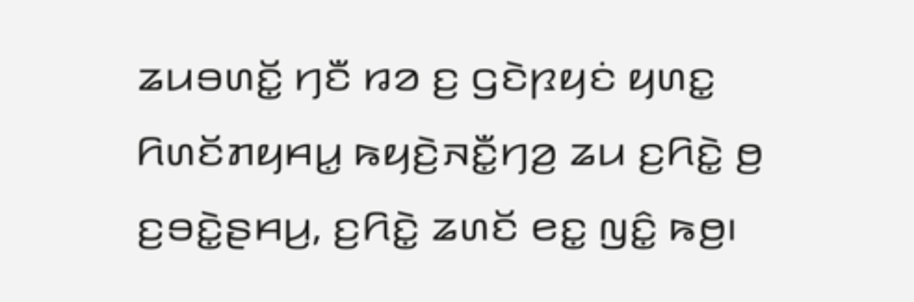ꤘꤣꤋꤛꤢꤩ꤭ ꤚꤢꤪ ꤙꤤ ꤢ꤬ ꤞꤢꤧꤐꤟꤢꤦ ꤟꤛꤢ꤭ ꤖꤛꤢꤩꤊꤟꤌꤣ꤭ ꤒꤟꤢꤧ꤬ꤏꤢꤪ꤭ꤚꤤ꤬ ꤘꤣ ꤢ꤬ꤖꤢꤧ꤭ ꤥ꤬ ꤢ꤬ꤋꤢꤧ꤭ꤔꤌꤣ꤬, ꤢ꤬ꤖꤢꤧ꤭ ꤘꤛꤢꤩ ꤕꤢ꤭ ꤜꤢꤨ꤭ ꤒꤥ꤬꤯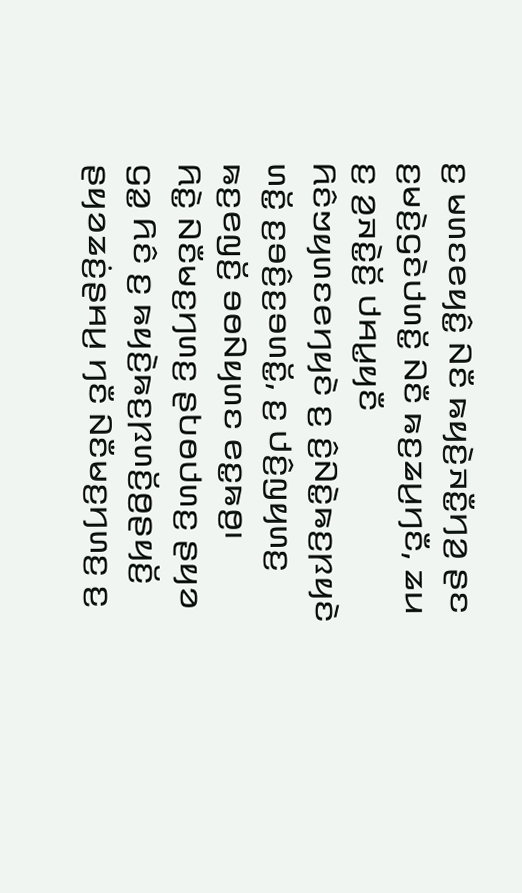ꤢ꤬ ꤗꤛꤢꤕꤟꤢꤨ꤭ ꤡꤢꤪ ꤒꤟꤢꤧ꤬ꤏꤢꤪ꤭ꤚꤤ꤬ ꤔꤢ ꤢ꤬ꤗꤢꤧ꤬ꤞꤢꤧꤓꤛꤢꤩ꤭ ꤡꤢꤪ ꤒꤢ꤬ꤘꤣ꤬ꤚꤢꤪ, ꤘꤣ ꤢ꤬ ꤤ꤬ꤏꤢꤧ꤭ꤢꤩ꤬ ꤓꤌꤣ꤭ꤟꤢꤪ ꤖꤢꤨꤠꤟꤛꤢꤕꤚꤟꤢꤧ ꤢ꤬ ꤢꤨ꤬ꤡꤢꤧ꤭ꤒꤢ꤬ꤐꤟꤢꤧ ꤛꤢꤩ꤭ ꤢ꤬ꤋꤢꤨ꤬ꤢ꤬ꤋꤛꤢꤩ꤭, ꤢ꤬ ꤓꤢꤨ꤬ꤜꤟꤛꤢ꤬ ꤒꤢ꤬ꤕꤜꤢꤩ꤬ ꤋꤥꤡꤟꤛꤢ ꤕꤢ꤭ꤒꤥ꤬꤯
ꤖꤢꤧ꤭ ꤡꤢꤪꤗꤢ꤬ꤚꤛꤢ꤬ ꤔꤝꤥꤓꤛꤢ꤬ ꤔꤟꤤ ꤞꤤ꤭ ꤖꤢꤨ ꤢ꤬ ꤒꤟꤢꤧ꤬ꤒꤢ꤬ꤐꤛꤢꤩ꤬ꤥ꤬ꤔꤟꤢꤩ꤬ ꤔꤟꤤꤘꤢꤦ꤬ꤔꤌꤣ꤬ ꤚꤢꤪ ꤡꤢꤪꤗꤢ꤬ꤚꤛꤢ꤬ ꤢ꤬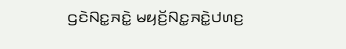ꤞꤢꤧꤡꤢ꤭ꤏꤢꤧ꤭ ꤗꤟꤢꤩ꤬ꤡꤢ꤭ꤏꤢꤧ꤭ꤓꤛꤢ꤬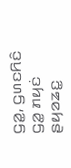ꤞꤤ꤭, ꤞꤛꤢꤖꤢꤨ ꤞꤤ꤭ ꤊꤟꤢꤦ ꤔꤟꤤꤘꤢ꤭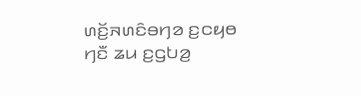ꤛꤢꤩ꤬ꤏꤛꤢꤨꤋꤚꤤ ꤢ꤬ꤍꤟꤥ ꤚꤢꤪ ꤘꤣ ꤢ꤬ꤞꤝꤤ꤬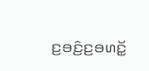ꤢ꤬ꤋꤢꤨ꤬ꤢ꤬ꤋꤛꤢꤩ꤭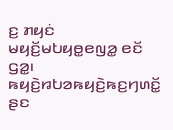ꤢ꤬ ꤊꤟꤢꤦ ꤗꤟꤢꤩ꤬ꤗꤝꤟꤥ꤭ꤕꤜꤤ꤭ ꤕꤢꤩ ꤞꤤ꤭꤯ ꤒꤟꤢꤧ꤬ꤙꤝꤤꤒꤟꤢꤧ꤬ꤒꤢ꤬ꤚꤛꤢꤩ꤭ ꤔꤢ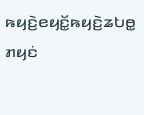ꤒꤟꤢꤧ꤬ꤕꤟꤢꤩ꤭ꤒꤟꤢꤧ꤬ꤘꤝꤥ꤭ ꤊꤟꤢꤦ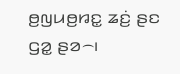ꤥ꤬ꤜꤣꤥ꤬ꤙꤢ꤭ ꤘꤢꤦ꤬ ꤔꤢ ꤞꤤ꤭ ꤔꤤ꤮꤯